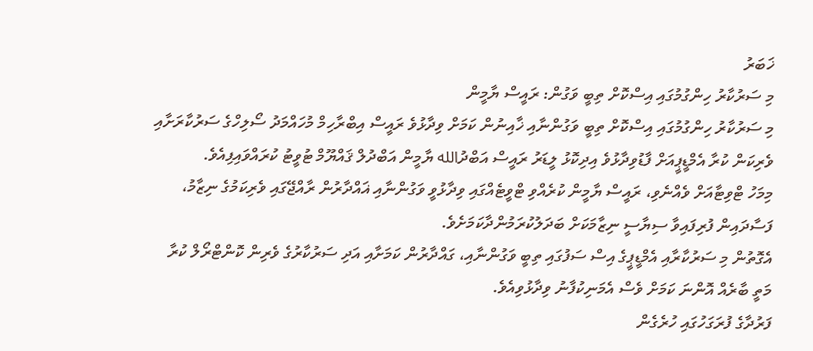ޚަބަރު
މި ސަރުކާރު ހިންގުމުގައި އިސްކޮށް ތިބީ ވަގުން: ރައީސް ޔާމީން
މި ސަރުކާރު ހިންގުމުގައި އިސްކޮށް ތިބީ ވަގުންނާއި ޚާއިނުން ކަމަށް ވިދާޅުވެ ރައީސް އިބްރާހިމް މުހައްމަދު ސޯލިހްގެ ސަރުކާރަށާއި ވެރިކަން ކުރާ އެމްޑީޕީއަށް ފާޑުވިދާޅުވެ އިދިކޮޅު ލީޑަރު ރައީސް އަބްދުالله ޔާމީން އަބްދުލް ޤައްޔޫމް ޓުވީޓު ކުރައްވައިފިއެވެ.
މިމަހު ޓްވިޓާއަށް ވެއްނެވި، ރައީސް ޔާމީން ކުރެއްވި ޓްވީޓެއްގައި ވިދާޅުވީ ވަގުންނާއި ޣައްދާރުން ރާއްޖޭގައި ވެރިކަމުގެ ނިޒާމު، ފަސާދައިން ފުރިފައިވާ ސިޔާސީ ނިޒާމަކަށް ބަދަލުކުރަމުންދާކަމަށެވެ.
އެގޮތުން މި ސަރުކާރާއި އެމްޑީޕީގެ އިސް ސަފުގައި ތިބީ ވަގުންނާއި، ގައްދާރުން ކަމަށާއި އަދި ސަރުކާރުގެ ވެރިން ކޮންޓްރޯލް ކުރާ މަތީ ބާރެއް އޮންނަ ކަމަށް ވެސް އެމަނިކުފާނު ވިދާޅުވިއެވެ.
ފަރުދާގެ ފުރަގަހުގައި ހުރެގެން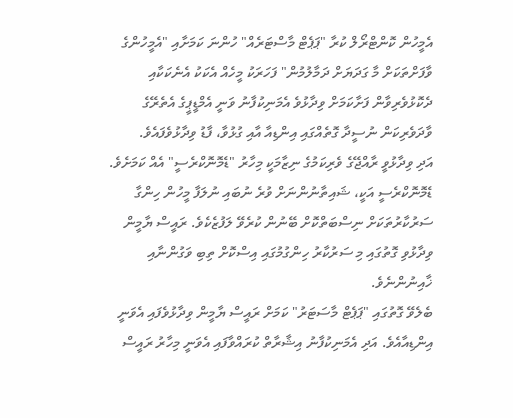އެމީހުން ކޮންޓްރޯލް ކުރާ "ޕަޕެޓް މާސްޓަރެއް" ހުންނަ ކަމަށާއި "އެމީހުންގެ ވާފަށްތަކަށް މާ ގަދަޔަށް ދަމާލުމުން" ފަހަރަކު މީހެއް އެކަކު އެނެކަކާއި ދެކޮޅުވެރިވާން ފަށާކަމަށް ވިދާޅުވެ އެމަނިކުފާނު ވަނީ އެމްޑީޕީގެ އެތެރޭގެ ވާދަވެރިކަން ނުސީދާ ގޮތެއްގައި އިންޑިއާ އާއި ގުޅުވާ، ފާޑު ވިދާޅުވެފައެވެ.
އަދި ވިދާޅުވީ ރާއްޖޭގެ ވެރިކަމުގެ ނިޒާމަކީ މިހާރު "ޑެމޮނޮކްރެސީ" އެއް ކަމަށެވެ. ޑެމޮނޮކްރެސީ އަކީ، ޝައިތާނުންނަށް ވުރެ ނުބައި ނުލަފާ މީހުން ހިންގާ ސަރުކާރުތަކަށް ނިސްބަތްކޮށް ބޭނުން ކުރެވޭ ލަފުޒެކެވެ. ރައީސް ޔާމީން ވިދާޅުވި ގޮތުގައި މި ސަރުކާރު ހިންގުމުގައި އިސްކޮށް ތިބި ވަގުންނާއި ޚާއިނުންނެވެ.
ބެލެވޭ ގޮތުގައި "ޕަޕެޓް މާސަޓަރު" ކަމަށް ރައީސް ޔާމީން ވިދާޅުވެފައި އެވަނީ އިންޑިއާއެވެ. އަދި އެމަނިކުފާނު އިޝާރާތް ކުރައްވާފައި އެވަނީ މިހާރު ރައީސް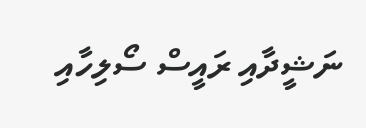ނަޝީދާއި ރައީސް ސޯލިހާއި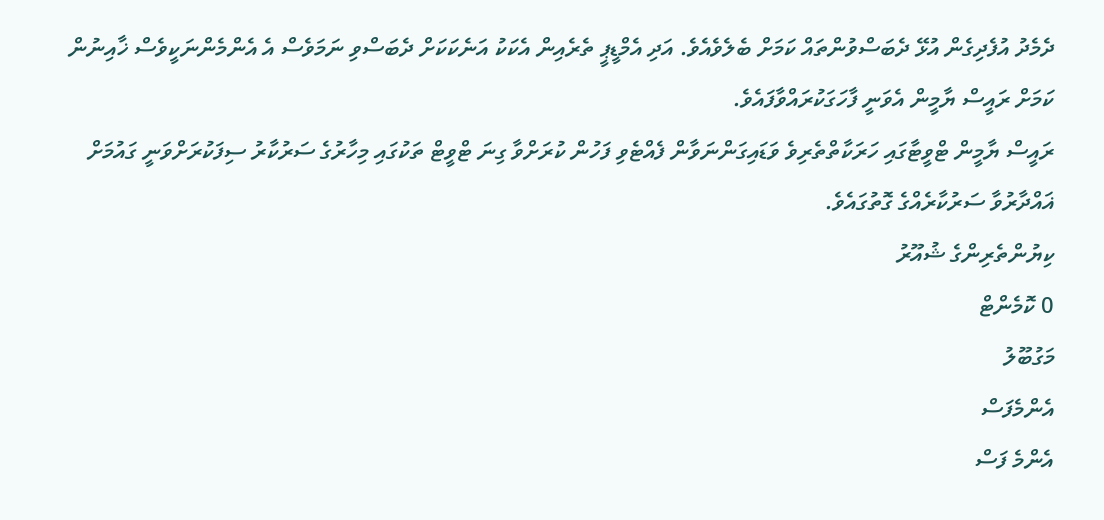ދެމެދު އުފެދިގެން އުޅޭ ދެބަސްވުންތައް ކަމަށް ބެލެވެއެވެ. އަދި އެމްޑީޕީ ތެރެއިން އެކަކު އަނެކަކަށް ދެބަސްވި ނަމަވެސް އެ އެންމެންނަކީވެސް ޚާއިނުން ކަމަށް ރައީސް ޔާމީން އެވަނީ ފާހަގަކުރައްވާފައެވެ.
ރައީސް ޔާމީން ޓްވީޓާގައި ހަރަކާތްތެރިވެ ވަޑައިގަންނަވާން ފެއްޓެވި ފަހުން ކުރަށްވާ ގިނަ ޓްވީޓް ތަކުގައި މިހާރުގެ ސަރުކާރު ސިފަކުރަށްވަނީ ގައުމަށް ޣައްދާރުވާ ސަރުކާރެއްގެ ގޮތުގައެވެ.
ކިޔުންތެރިންގެ ޝުއޫރު
0 ކޮމެންޓް
މަގުބޫލު
އެންމެފަސް
އެންމެ ފަސް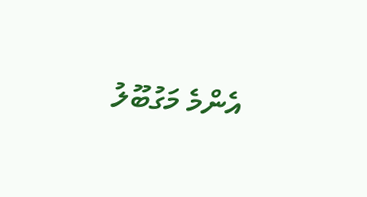އެންމެ މަގުބޫލު